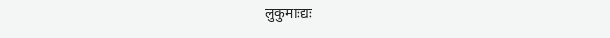लुकुमाःद्यः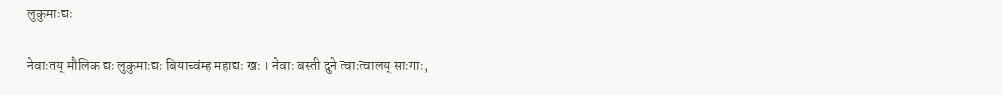लुकुमाःद्यः

नेवाःतय्‌ मौलिक द्यः लुकुमाःद्यः बियाच्वंम्ह महाद्यः खः । नेवाः बस्ती दुने त्वाःत्वालय्‌ साःगाः,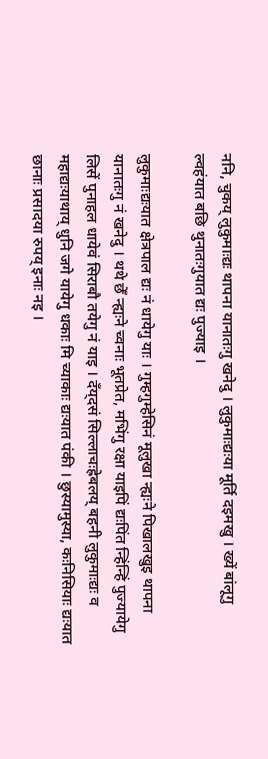ननि, चुकय्‌ लुकुमाःद्यः थापना यानातःगु खनेदु । लुकुमाःद्यःया मूर्ति दइमखु । ख्यें बांलूगु ल्वहंयात बछि थुनातःगुयात द्यः पुज्याइ ।

लुकुमाःद्यःयात क्षेत्रपाल द्यः नं धायेगु याः । गुम्हगुम्हेसिनं मूलुखा न्ह्यःने पिखालखुइ थापना यानातःगु नं खनेदु । थथे छेँ न्ह्यःने च्वनाः भूतप्रेत, मभिंगु रक्षा याइपिं द्यःपिंत न्हिंन्हिं पुज्यायेगु लिसें पुनाहल धायेवं सिराबौ तयेगु नं याइ । दँय्‌दसं सिल्लाचःह्रेबलय्‌ बहनी लुकुमाःद्यः व महाद्यःयाथाय्‌ धुनि जगे यायेगु धकाः मि च्याकाः द्यःयात पंकी । छुस्यामुस्या, कःनिसियाः द्यःयात छानाः प्रसादया रुपय्‌ इनाः नइ ।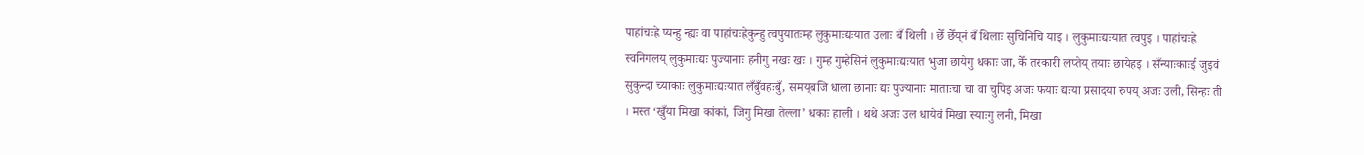पाहांचःह्रे प्यन्हु न्ह्यः वा पाहांचःह्रेकुन्हु त्वपुयातःम्ह लुकुमाःद्यःयात उलाः बँ थिली । छेँ छेँय्‌नं बँ थिलाः सुचिनिचि याइ । लुकुमाःद्यःयात त्वपुइ । पाहांचःह्रे स्वनिगलय्‌ लुकुमाःद्यः पुज्यानाः हनीगु नखः खः । गुम्ह गुम्हेसिनं लुकुमाःद्यःयात भुजा छायेगु धकाः जा, केँ तरकारी लप्तेय्‌ तयाः छायेहइ । सँन्याःकाःई जुइवं सुकुन्दा च्याकाः लुकुमाःद्यःयात लँबुँवहःबुँ, समय्‌बजि धाला छानाः द्यः पुज्यानाः माताःचा चा वा चुपिइ अजः फयाः द्यःया प्रसादया रुपय्‌ अजः उली, सिन्हः ती । मस्त ‘खुँया मिखा कांकां, जिगु मिखा तेल्ला’ धकाः हाली । थथे अजः उल धायेवं मिखा स्याःगु लनी, मिखा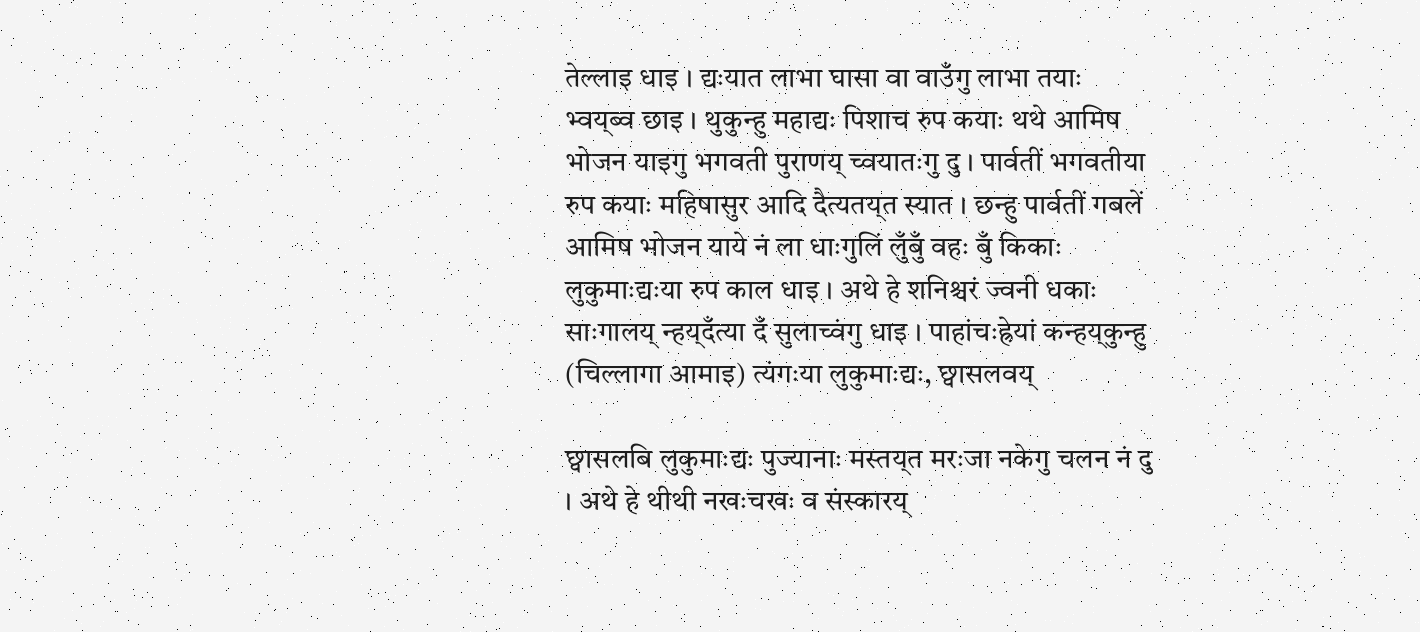तेल्लाइ धाइ । द्यःयात लाभा घासा वा वाउँगु लाभा तयाः भ्वय्‌ब्व छाइ । थुकुन्हु महाद्यः पिशाच रुप कयाः थथे आमिष भोजन याइगु भगवती पुराणय्‌ च्वयातःगु दु । पार्वतीं भगवतीया रुप कयाः महिषासुर आदि दैत्यतय्‌त स्यात । छन्हु पार्वतीं गबलें आमिष भोजन याये नं ला धाःगुलिं लुँबुँ वहः बुँ किकाः लुकुमाःद्यःया रुप काल धाइ । अथे हे शनिश्चरं ज्वनी धकाः साःगालय्‌ न्हय्‌दँत्या दँ सुलाच्वंगु धाइ । पाहांचःह्रेयां कन्हय्‌कुन्हु (चिल्लागा आमाइ) त्यंगःया लुकुमाःद्यः, छ्वासलवय्‌

छ्वासलबि लुकुमाःद्यः पुज्यानाः मस्तय्‌त मरःजा नकेगु चलन नं दु । अथे हे थीथी नखःचखः व संस्कारय्‌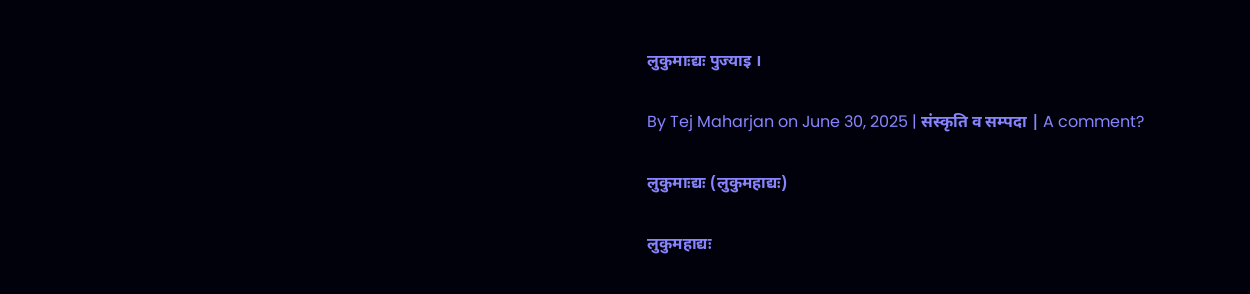लुकुमाःद्यः पुज्याइ ।

By Tej Maharjan on June 30, 2025 | संस्कृति व सम्पदा | A comment?

लुकुमाःद्यः (लुकुमहाद्यः)

लुकुमहाद्यः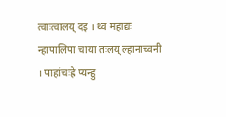त्वाःत्वालय् दइ । थ्व महाद्यः न्हापालिपा चाया तःलय् ल्हानाच्वनी । पाहांचःह्रे प्यन्हु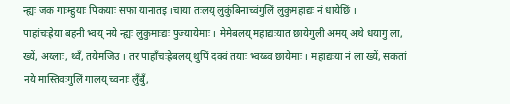न्ह्यः जक गाःम्हुयाः पिकयाः सफा यानातइ ।चाया तःलय् लुकुंबिनाच्वंगुलिं लुकुमहाद्यः नं धायेछिं ।
पाहांचःह्रेया बहनी भ्वय् नये न्ह्यः लुकुमाःद्यः पुज्यायेमाः । मेमेबलय् महाद्यःयात छायेगुली अमय् अथे धयागु ला, ख्यें, अय्लाः, थ्वँ, तयेमजिउ । तर पाहाँचःह्रेबलय् थुपिं दक्वं तयाः भ्वय्ब्व छायेमाः । महाद्यःया नं ला ख्यें, सकतां नये मास्तिवःगुलिं गालय् च्वनाः लुँबुँ,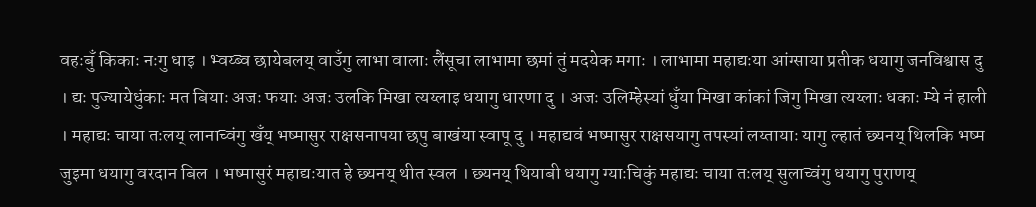वहःबुँ किकाः नःगु धाइ । भ्वय्ब्व छायेबलय् वाउँगु लाभा वालाः लैंसूचा लाभामा छमां तुं मदयेक मगाः । लाभामा महाद्यःया आंग्साया प्रतीक धयागु जनविश्वास दु । द्यः पुज्यायेधुंकाः मत बियाः अजः फयाः अजः उलकि मिखा त्यय्लाइ धयागु धारणा दु । अजः उलिम्हेस्यां धुँया मिखा कांकां जिगु मिखा त्यय्लाः धकाः म्ये नं हाली । महाद्यः चाया तःलय् लानाच्वंगु खँय् भष्मासुर राक्षसनापया छपु बाखंया स्वापू दु । महाद्यवं भष्मासुर राक्षसयागु तपस्यां लय्तायाः यागु ल्हातं छ्यनय् थिलकि भष्म जुइमा धयागु वरदान बिल । भष्मासुरं महाद्यःयात हे छ्यनय् थीत स्वल । छ्यनय् थियाबी धयागु ग्याःचिकुं महाद्यः चाया तःलय् सुलाच्वंगु धयागु पुराणय्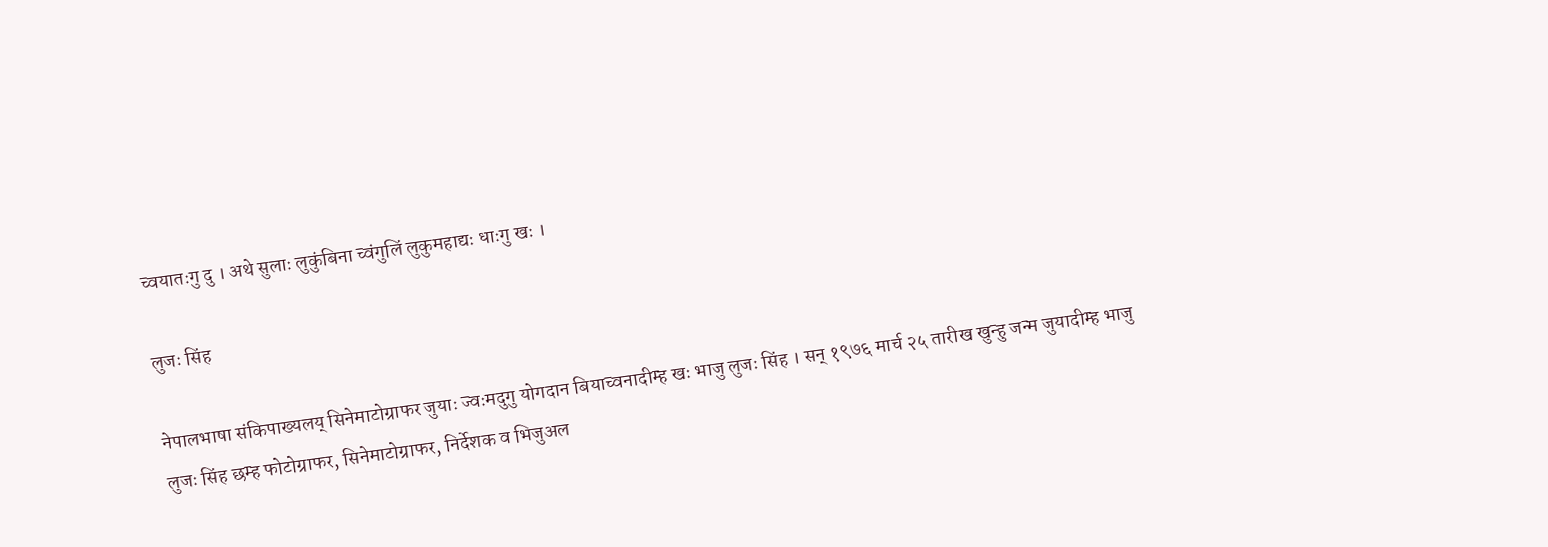च्वयातःगु दु । अथे सुलाः लुकुंबिना च्वंगुलिं लुकुमहाद्यः धाःगु खः ।

लुजः सिंह

नेपालभाषा संकिपाख्यलय्‌ सिनेमाटोग्राफर जुयाः ज्वःमदुगु योगदान बियाच्वनादीम्ह खः भाजु लुजः सिंह । सन् १९७६ मार्च २५ तारीख खुन्हु जन्म जुयादीम्ह भाजु लुजः सिंह छम्ह फोटोग्राफर, सिनेमाटोग्राफर, निर्देशक व भिजुअल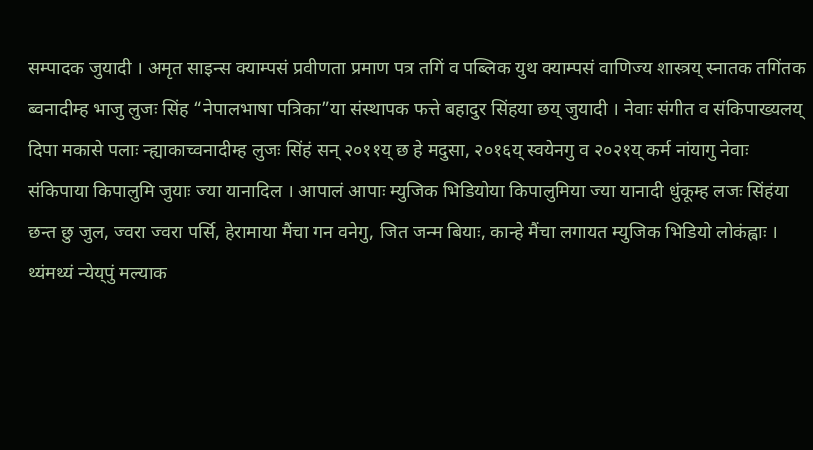सम्पादक जुयादी । अमृत साइन्स क्याम्पसं प्रवीणता प्रमाण पत्र तगिं व पब्लिक युथ क्याम्पसं वाणिज्य शास्त्रय्‌ स्नातक तगिंतक ब्वनादीम्ह भाजु लुजः सिंह “नेपालभाषा पत्रिका”या संस्थापक फत्ते बहादुर सिंहया छय्‌ जुयादी । नेवाः संगीत व संकिपाख्यलय्‌ दिपा मकासे पलाः न्ह्याकाच्वनादीम्ह लुजः सिंहं सन् २०११य्‌ छ हे मदुसा, २०१६य्‌ स्वयेनगु व २०२१य्‌ कर्म नांयागु नेवाः संकिपाया किपालुमि जुयाः ज्या यानादिल । आपालं आपाः म्युजिक भिडियोया किपालुमिया ज्या यानादी धुंकूम्ह लजः सिंहंया छन्त छु जुल, ज्वरा ज्वरा पर्सि, हेरामाया मैंचा गन वनेगु, जित जन्म बियाः, कान्हे मैंचा लगायत म्युजिक भिडियो लोकंह्वाः । थ्यंमथ्यं न्येय्‌पुं मल्याक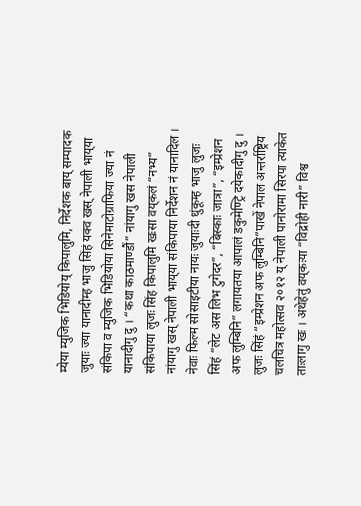म्येया म्युजिक भिडियोय्‌ किपालुमि, निर्देशक बाय्‌ सम्पादक जुयाः ज्या यानादीम्ह भाजु सिंहं यक्व खस् नेपाली भाय्‌या संकिपा व म्युजिक भिडियोया सिनेमाटोग्राफिया ज्या नं यानादीगु दु । “कथा काठमाण्डौं” नांयागु खस नेपाली संकिपाया लुजः सिंह किपालुमि खःसा वय्‌कलं “नभ्य” नांयागु खस् नेपाली भाय्‌या संकिपाया निर्देशन नं यानादिल । नेवाः फिल्म सोसाइटीया नायः जुयाःदी धुंकूम्ह भाजु लुजः सिंहं “लेट अस लिभ टुगेदर”, “बिस्काः जात्रा”, “इम्प्रेशन अफ लुम्बिनि” लगायतया आपालं डकुमेण्ट्रि दयेकादीगु दु । लुजः सिंहं “इम्प्रेशन अफ लुम्बिनि”पाखें नेपाल अन्तर्राष्ट्रिय चलचित्र महोत्सव २०१२ य्‌ नेपाली पानोरामा सिरपा त्याकेत ताःलागु खः । अथेहेतुं वय्‌कःया “विद्रोही नारी” विश्व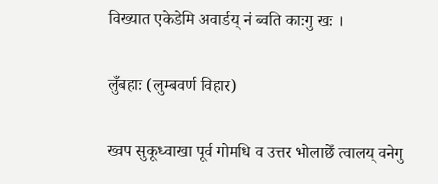विख्यात एकेडेमि अवार्डय्‌ नं ब्वति काःगु खः ।

लुँबहाः (लुम्बवर्ण विहार)

ख्वप सुकूध्वाखा पूर्व गोमधि व उत्तर भोलाछेँ त्वालय्‌ वनेगु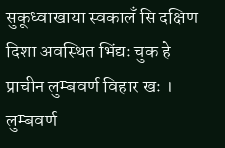सुकूध्वाखाया स्वकालँ सि दक्षिण दिशा अवस्थित भिंद्यः चुक हे प्राचीन लुम्बवर्ण विहार खः । लुम्बवर्ण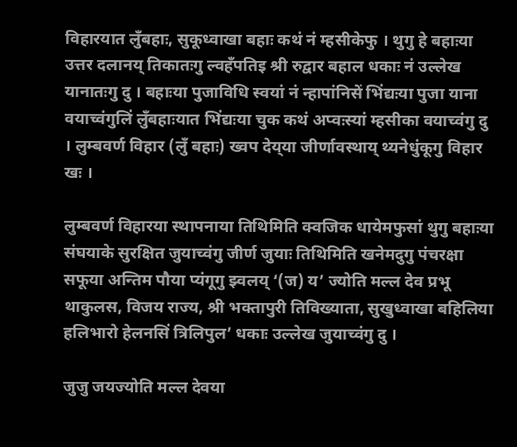विहारयात लुँबहाः, सुकूध्वाखा बहाः कथं नं म्हसीकेफु । थुगु हे बहाःया उत्तर दलानय्‌ तिकातःगु ल्वहँपतिइ श्री रुद्वार बहाल धकाः नं उल्लेख यानातःगु दु । बहाःया पुजाविधि स्वयां नं न्हापांनिसें भिंद्यःया पुजा याना वयाच्वंगुलिं लुँबहाःयात भिंद्यःया चुक कथं अप्वःस्यां म्हसीका वयाच्वंगु दु । लुम्बवर्ण विहार (लुँ बहाः) ख्वप देय्‌या जीर्णावस्थाय्‌ थ्यनेधुंकूगु विहार खः ।

लुम्बवर्ण विहारया स्थापनाया तिथिमिति क्वजिक धायेमफुसां थुगु बहाःया संघयाके सुरक्षित जुयाच्वंगु जीर्ण जुयाः तिथिमिति खनेमदुगु पंचरक्षा सफूया अन्तिम पौया प्यंगूगु झ्वलय्‌ ‘(ज) य’ ज्योति मल्ल देव प्रभू थाकुलस, विजय राज्य, श्री भक्तापुरी तिविख्याता, सुखुध्वाखा बहिलिया हलिभारो हेलनसिं त्रिलिपुल’ धकाः उल्लेख जुयाच्वंगु दु ।

जुजु जयज्योति मल्ल देवया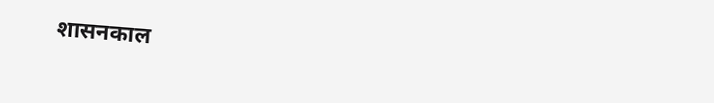शासनकाल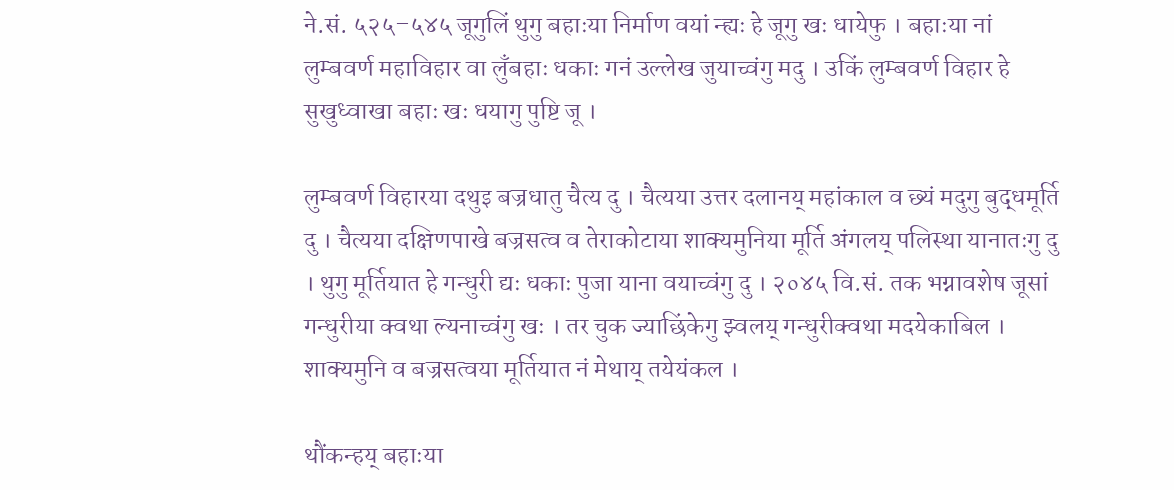ने.सं. ५२५–५४५ जूगुलिं थुगु बहाःया निर्माण वयां न्ह्यः हे जूगु खः धायेफु । बहाःया नां लुम्बवर्ण महाविहार वा लुँबहाः धकाः गनं उल्लेख जुयाच्वंगु मदु । उकिं लुम्बवर्ण विहार हे सुखुध्वाखा बहाः खः धयागु पुष्टि जू ।

लुम्बवर्ण विहारया दथुइ बज्रधातु चैत्य दु । चैत्यया उत्तर दलानय्‌ महांकाल व छ्यं मदुगु बुद्धमूर्ति दु । चैत्यया दक्षिणपाखे बज्रसत्व व तेराकोटाया शाक्यमुनिया मूर्ति अंगलय्‌ पलिस्था यानातःगु दु । थुगु मूर्तियात हे गन्धुरी द्यः धकाः पुजा याना वयाच्वंगु दु । २०४५ वि.सं. तक भग्नावशेष जूसां गन्धुरीया क्वथा ल्यनाच्वंगु खः । तर चुक ज्याछिंकेगु झ्वलय्‌ गन्धुरीक्वथा मदयेकाबिल । शाक्यमुनि व बज्रसत्वया मूर्तियात नं मेथाय्‌ तयेयंकल ।

थौंकन्हय्‌ बहाःया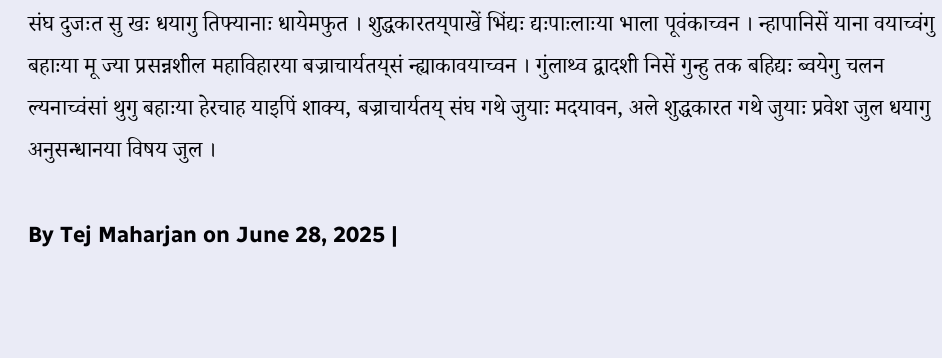संघ दुजःत सु खः धयागु तिफ्यानाः धायेमफुत । शुद्धकारतय्‌पाखें भिंद्यः द्यःपाःलाःया भाला पूवंकाच्वन । न्हापानिसें याना वयाच्वंगु बहाःया मू ज्या प्रसन्नशील महाविहारया बज्राचार्यतय्‌सं न्ह्याकावयाच्वन । गुंलाथ्व द्वादशी निसें गुन्हु तक बहिद्यः ब्वयेगु चलन ल्यनाच्वंसां थुगु बहाःया हेरचाह याइपिं शाक्य, बज्राचार्यतय्‌ संघ गथे जुयाः मदयावन, अले शुद्धकारत गथे जुयाः प्रवेश जुल धयागु अनुसन्धानया विषय जुल ।

By Tej Maharjan on June 28, 2025 |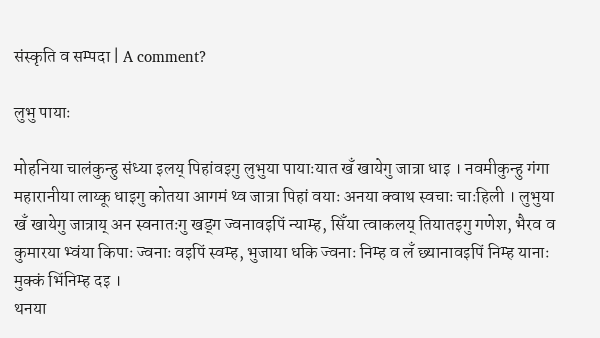संस्कृति व सम्पदा | A comment?

लुभु पायाः

मोहनिया चालंकुन्हु संध्या इलय् पिहांवइगु लुभुया पायाःयात खँ खायेगु जात्रा धाइ । नवमीकुन्हु गंगा महारानीया लाय्कू धाइगु कोतया आगमं थ्व जात्रा पिहां वयाः अनया क्वाथ स्वचाः चाःहिली । लुभुया खँ खायेगु जात्राय् अन स्वनातःगु खड्ग ज्वनावइपिं न्याम्ह, सिँया त्वाकलय् तियातइगु गणेश, भैरव व कुमारया भ्वंया किपाः ज्वनाः वइपिं स्वम्ह, भुजाया धकि ज्वनाः निम्ह व लँ छ्यानावइपिं निम्ह यानाः मुक्कं भिंनिम्ह दइ ।
थनया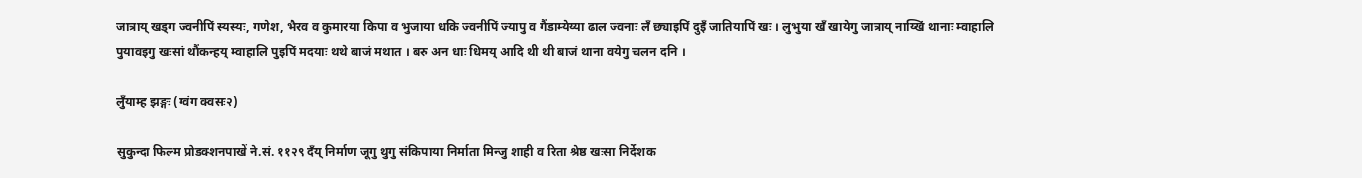जात्राय् खड्ग ज्वनीपिं स्यस्यः, गणेश, भैरव व कुमारया किपा व भुजाया धकि ज्वनीपिं ज्यापु व गैंडाम्येय्या ढाल ज्वनाः लँ छ्याइपिं दुइँ जातियापिं खः । लुभुया खँ खायेगु जात्राय् नाय्खिं थानाः म्वाहालि पुयावइगु खःसां थौंकन्हय् म्वाहालि पुइपिं मदयाः थथे बाजं मथात । बरु अन धाः धिमय् आदि थी थी बाजं थाना वयेगु चलन दनि ।

लुँयाम्ह झङ्गः (ग्वंग क्वसः२)

सुकुन्दा फिल्म प्रोडक्शनपाखें ने.सं. ११२९ दँय्‌ निर्माण जूगु थुगु संकिपाया निर्माता मिन्जु शाही व रिता श्रेष्ठ खःसा निर्देशक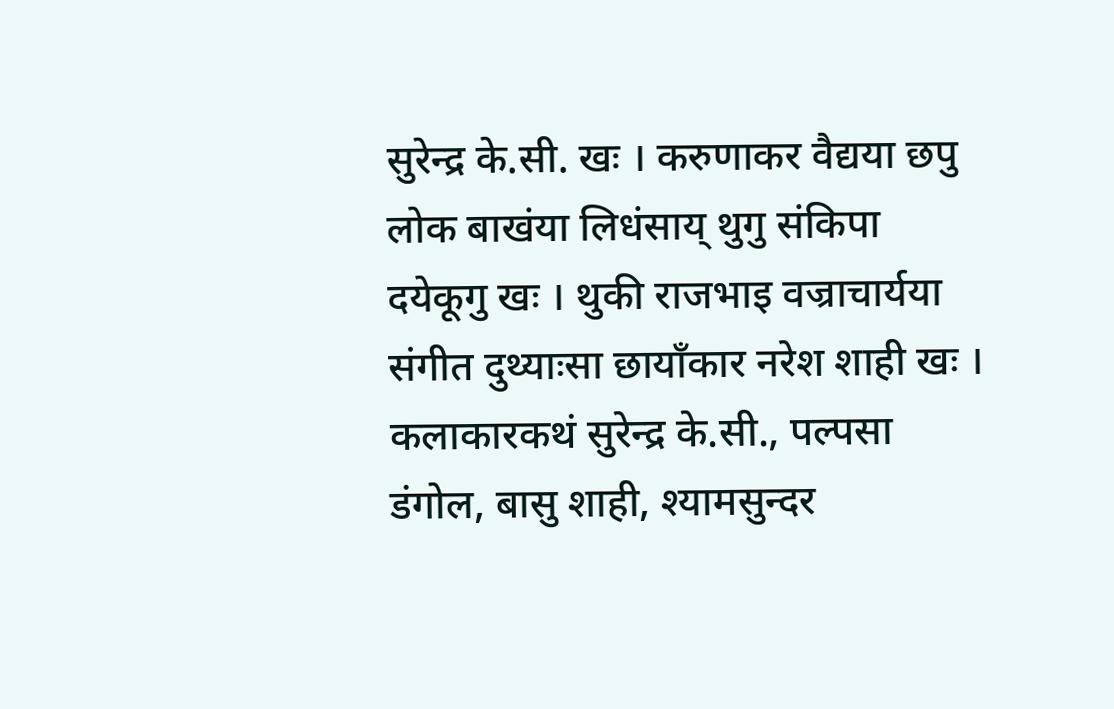सुरेन्द्र के.सी. खः । करुणाकर वैद्यया छपु लोक बाखंया लिधंसाय्‌ थुगु संकिपा दयेकूगु खः । थुकी राजभाइ वज्राचार्यया संगीत दुथ्याःसा छायाँकार नरेश शाही खः । कलाकारकथं सुरेन्द्र के.सी., पल्पसा डंगोल, बासु शाही, श्यामसुन्दर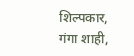शिल्पकार, गंगा शाही,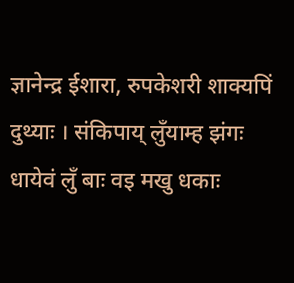ज्ञानेन्द्र ईशारा, रुपकेशरी शाक्यपिं दुथ्याः । संकिपाय्‌ लुँयाम्ह झंगः धायेवं लुँ बाः वइ मखु धकाः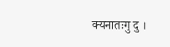क्यनातःगु दु ।